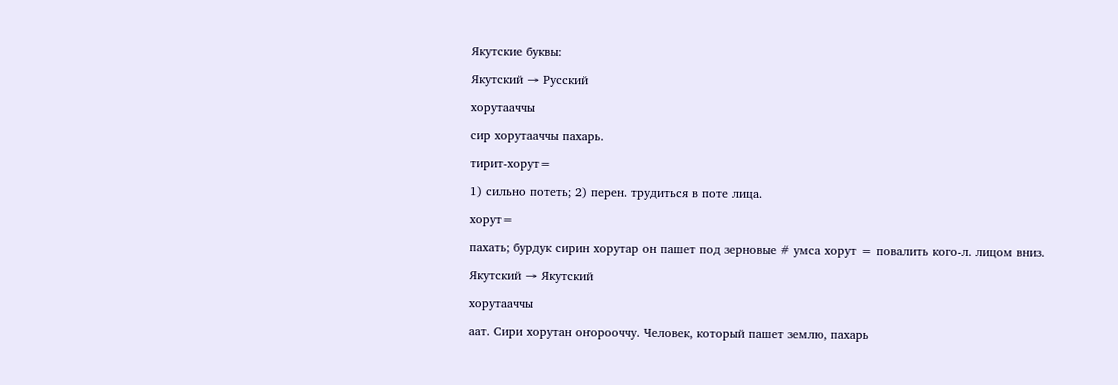Якутские буквы:

Якутский → Русский

хорутааччы

сир хорутааччы пахарь.

тирит-хорут=

1) сильно потеть; 2) перен. трудиться в поте лица.

хорут=

пахать; бурдук сирин хорутар он пашет под зерновые # умса хорут = повалить кого-л. лицом вниз.

Якутский → Якутский

хорутааччы

аат. Сири хорутан оҥорооччу. Человек, который пашет землю, пахарь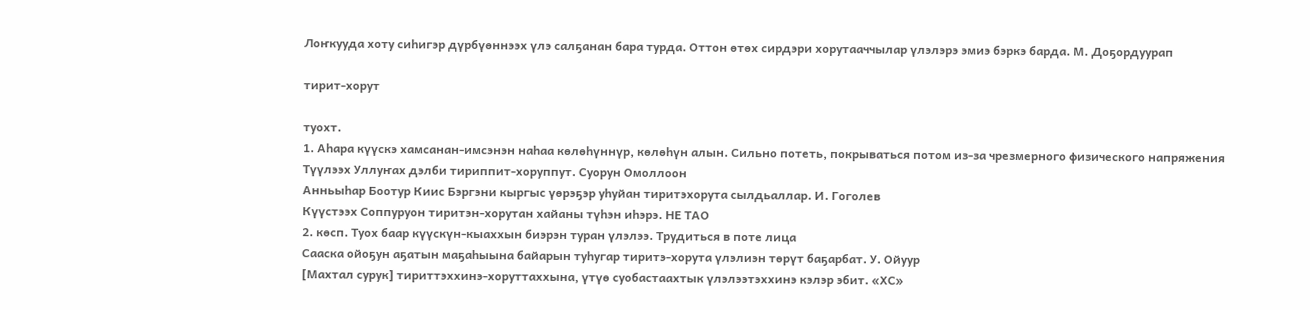Лоҥкууда хоту сиһигэр дүрбүөннээх үлэ салҕанан бара турда. Оттон өтөх сирдэри хорутааччылар үлэлэрэ эмиэ бэркэ барда. М. Доҕордуурап

тирит-хорут

туохт.
1. Аһара күүскэ хамсанан-имсэнэн наһаа көлөһүннүр, көлөһүн алын. Сильно потеть, покрываться потом из-за чрезмерного физического напряжения
Түүлээх Уллуҥах дэлби тириппит-хоруппут. Суорун Омоллоон
Анньыһар Боотур Киис Бэргэни кыргыс үөрэҕэр уһуйан тиритэхорута сылдьаллар. И. Гоголев
Күүстээх Соппуруон тиритэн-хорутан хайаны түһэн иһэрэ. НЕ ТАО
2. көсп. Туох баар күүскүн-кыаххын биэрэн туран үлэлээ. Трудиться в поте лица
Сааска ойоҕун аҕатын маҕаһыына байарын туһугар тиритэ-хорута үлэлиэн төрүт баҕарбат. У. Ойуур
[Махтал сурук] тириттэххинэ-хоруттаххына, үтүө суобастаахтык үлэлээтэххинэ кэлэр эбит. «ХС»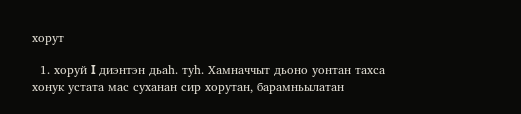хорут

  1. хоруй I диэнтэн дьаһ. туһ. Хамначчыт дьоно уонтан тахса хонук устата мас суханан сир хорутан, барамньылатан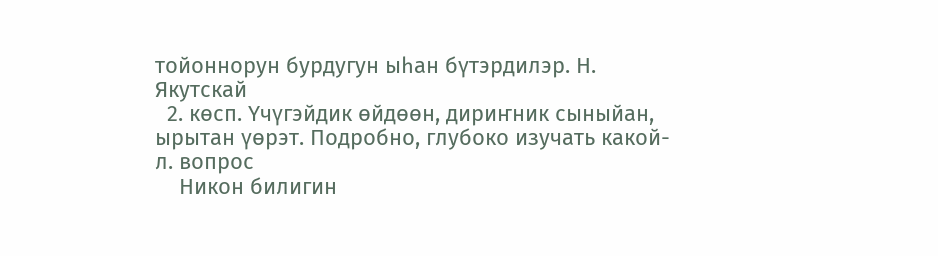тойоннорун бурдугун ыһан бүтэрдилэр. Н. Якутскай
  2. көсп. Үчүгэйдик өйдөөн, дириҥник сыныйан, ырытан үөрэт. Подробно, глубоко изучать какой-л. вопрос
    Никон билигин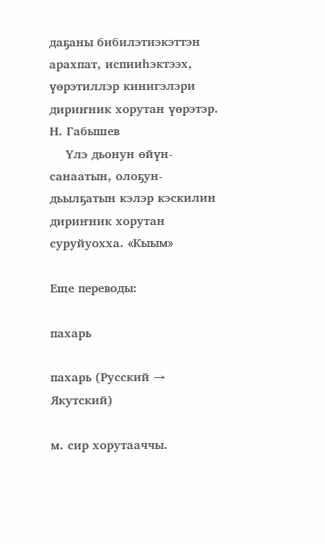даҕаны бибилэтиэкэттэн арахпат, испииһэктээх, үөрэтиллэр кинигэлэри дириҥник хорутан үөрэтэр. Н. Габышев
    Үлэ дьонун өйүн-санаатын, олоҕун-дьылҕатын кэлэр кэскилин дириҥник хорутан суруйуохха. «Кыым»

Еще переводы:

пахарь

пахарь (Русский → Якутский)

м. сир хорутааччы.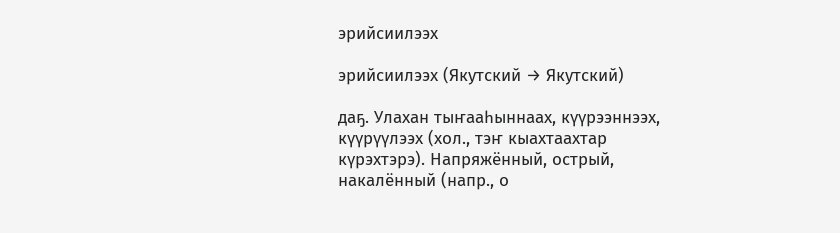эрийсиилээх

эрийсиилээх (Якутский → Якутский)

даҕ. Улахан тыҥааһыннаах, күүрээннээх, күүрүүлээх (хол., тэҥ кыахтаахтар күрэхтэрэ). Напряжённый, острый, накалённый (напр., о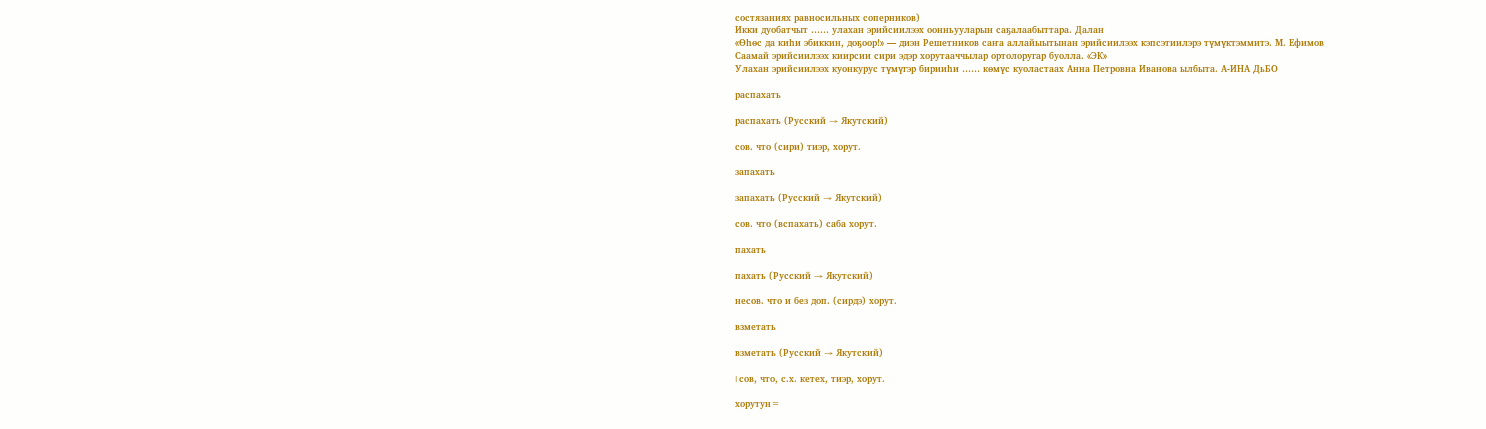состязаниях равносильных соперников)
Икки дуобатчыт …… улахан эрийсиилээх оонньууларын саҕалаабыттара. Далан
«Өһөс да киһи эбиккин, доҕоор!» — диэн Решетников саҥа аллайыытынан эрийсиилээх кэпсэтиилэрэ түмүктэммитэ. М. Ефимов
Саамай эрийсиилээх киирсии сири эдэр хорутааччылар ортолоругар буолла. «ЭК»
Улахан эрийсиилээх куонкурус түмүгэр бирииһи …… көмүс куоластаах Анна Петровна Иванова ылбыта. А-ИНА ДьБО

распахать

распахать (Русский → Якутский)

сов. что (сири) тиэр, хорут.

запахать

запахать (Русский → Якутский)

сов. что (вспахать) саба хорут.

пахать

пахать (Русский → Якутский)

несов. что и без доп. (сирдэ) хорут.

взметать

взметать (Русский → Якутский)

I сов, что, с.х. кетех, тиэр, хорут.

хорутун=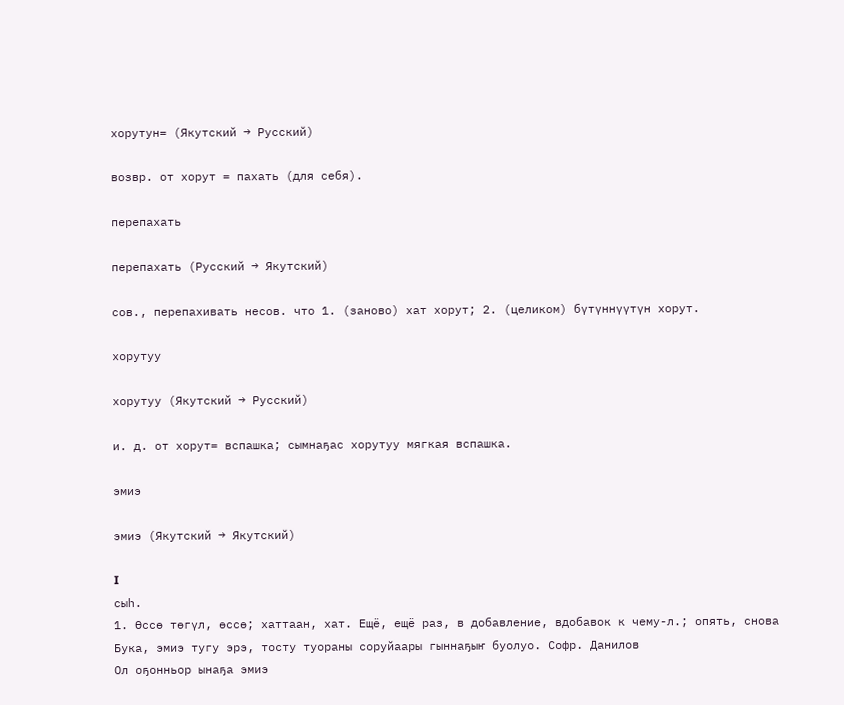хорутун= (Якутский → Русский)

возвр. от хорут = пахать (для себя).

перепахать

перепахать (Русский → Якутский)

сов., перепахивать несов. что 1. (заново) хат хорут; 2. (целиком) бүтүннүүтүн хорут.

хорутуу

хорутуу (Якутский → Русский)

и. д. от хорут= вспашка; сымнаҕас хорутуу мягкая вспашка.

эмиэ

эмиэ (Якутский → Якутский)

I
сыһ.
1. Өссө төгүл, өссө; хаттаан, хат. Ещё, ещё раз, в добавление, вдобавок к чему-л.; опять, снова
Бука, эмиэ тугу эрэ, тосту туораны соруйаары гыннаҕыҥ буолуо. Софр. Данилов
Ол оҕонньор ынаҕа эмиэ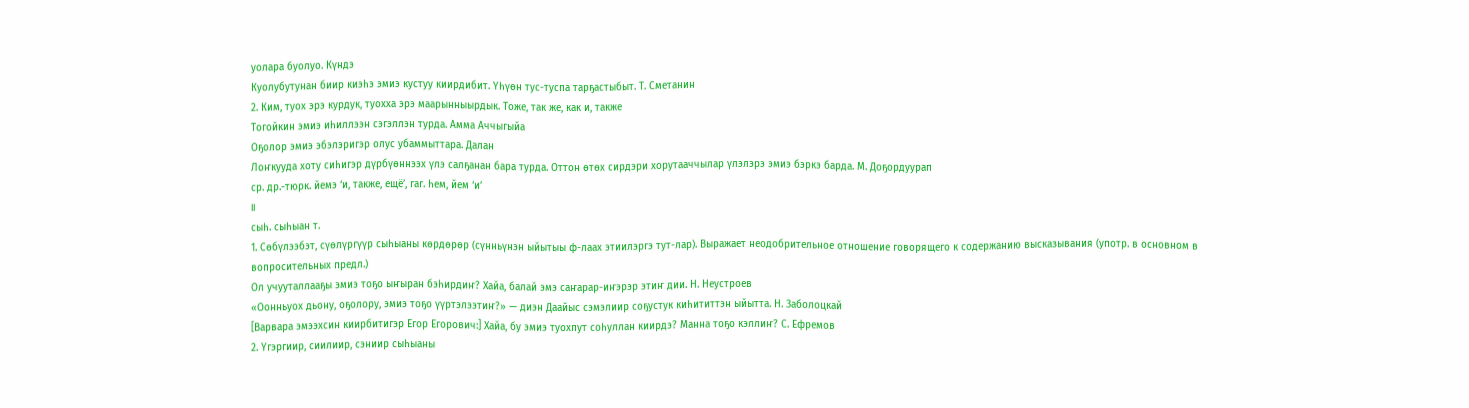уолара буолуо. Күндэ
Куолубутунан биир киэһэ эмиэ кустуу киирдибит. Үһүөн тус-туспа тарҕастыбыт. Т. Сметанин
2. Ким, туох эрэ курдук, туохха эрэ маарынныырдык. Тоже, так же, как и, также
Тогойкин эмиэ иһиллээн сэгэллэн турда. Амма Аччыгыйа
Оҕолор эмиэ эбэлэригэр олус убаммыттара. Далан
Лоҥкууда хоту сиһигэр дүрбүөннээх үлэ салҕанан бара турда. Оттон өтөх сирдэри хорутааччылар үлэлэрэ эмиэ бэркэ барда. М. Доҕордуурап
ср. др.-тюрк. йемэ ‘и, также, ещё’, гаг. һем, йем ‘и’
II
сыһ. сыһыан т.
1. Сөбүлээбэт, сүөлүргүүр сыһыаны көрдөрөр (сүнньүнэн ыйытыы ф-лаах этиилэргэ тут-лар). Выражает неодобрительное отношение говорящего к содержанию высказывания (употр. в основном в вопросительных предл.)
Ол учууталлааҕы эмиэ тоҕо ыҥыран бэһирдиҥ? Хайа, балай эмэ саҥарар-иҥэрэр этиҥ дии. Н. Неустроев
«Оонньуох дьону, оҕолору, эмиэ тоҕо үүртэлээтиҥ?» — диэн Даайыс сэмэлиир соҕустук киһититтэн ыйытта. Н. Заболоцкай
[Варвара эмээхсин киирбитигэр Егор Егорович:] Хайа, бу эмиэ туохпут соһуллан киирдэ? Манна тоҕо кэллиҥ? С. Ефремов
2. Үгэргиир, сиилиир, сэниир сыһыаны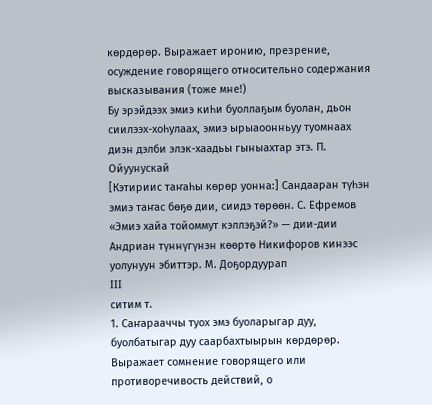көрдөрөр. Выражает иронию, презрение, осуждение говорящего относительно содержания высказывания (тоже мне!)
Бу эрэйдээх эмиэ киһи буоллаҕым буолан, дьон сиилээх-хоһулаах, эмиэ ырыаоонньуу туомнаах диэн дэлби элэк-хаадьы гыныахтар этэ. П. Ойуунускай
[Кэтириис таҥаһы көрөр уонна:] Сандааран түһэн эмиэ таҥас бөҕө дии, сиидэ төрөөн. С. Ефремов
«Эмиэ хайа тойоммут кэллэҕэй?» — дии-дии Андриан түннүгүнэн көөртө Никифоров кинээс уолунуун эбиттэр. М. Доҕордуурап
III
ситим т.
1. Саҥарааччы туох эмэ буоларыгар дуу, буолбатыгар дуу саарбахтыырын көрдөрөр. Выражает сомнение говорящего или противоречивость действий, о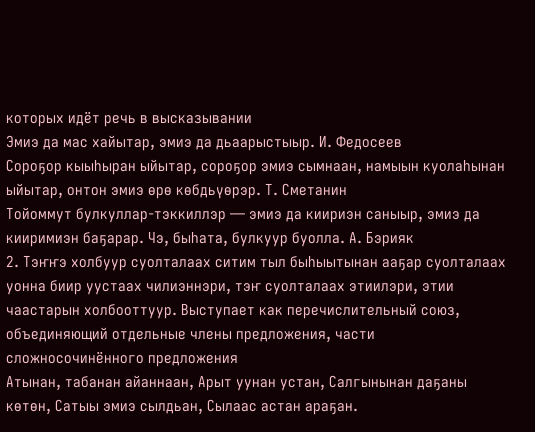которых идёт речь в высказывании
Эмиэ да мас хайытар, эмиэ да дьаарыстыыр. И. Федосеев
Сороҕор кыыһыран ыйытар, сороҕор эмиэ сымнаан, намыын куолаһынан ыйытар, онтон эмиэ өрө көбдьүөрэр. Т. Сметанин
Тойоммут булкуллар-тэккиллэр — эмиэ да киириэн саныыр, эмиэ да кииримиэн баҕарар. Чэ, быһата, булкуур буолла. А. Бэрияк
2. Тэҥҥэ холбуур суолталаах ситим тыл быһыытынан ааҕар суолталаах уонна биир уустаах чилиэннэри, тэҥ суолталаах этиилэри, этии чаастарын холбооттуур. Выступает как перечислительный союз, объединяющий отдельные члены предложения, части сложносочинённого предложения
Атынан, табанан айаннаан, Арыт уунан устан, Салгынынан даҕаны көтөн, Сатыы эмиэ сылдьан, Сылаас астан араҕан.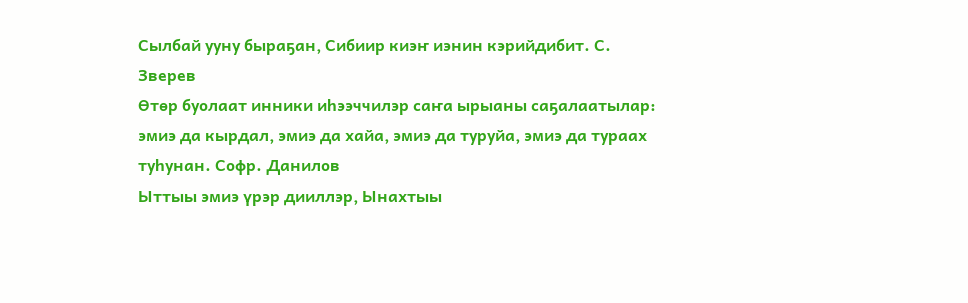Сылбай ууну быраҕан, Сибиир киэҥ иэнин кэрийдибит. С. Зверев
Өтөр буолаат инники иһээччилэр саҥа ырыаны саҕалаатылар: эмиэ да кырдал, эмиэ да хайа, эмиэ да туруйа, эмиэ да тураах туһунан. Софр. Данилов
Ыттыы эмиэ үрэр дииллэр, Ынахтыы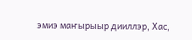эмиэ маҥырыыр дииллэр, Хас,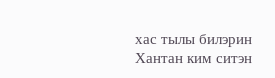хас тылы билэрин Хантан ким ситэн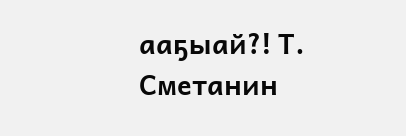ааҕыай?! Т. Сметанин